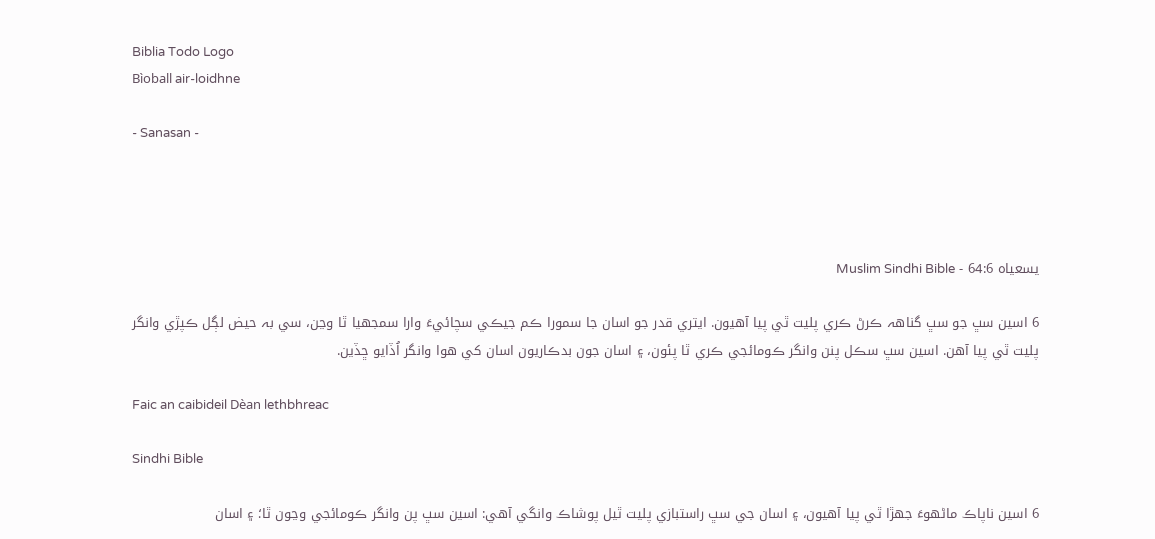Biblia Todo Logo
Bìoball air-loidhne

- Sanasan -




يسعياہ 64:6 - Muslim Sindhi Bible

6 اسين سڀ جو سڀ گناهہ ڪرڻ ڪري پليت ٿي پيا آهيون. ايتري قدر جو اسان جا سمورا ڪم جيڪي سچائيءَ وارا سمجھيا ٿا وڃن، سي بہ حيض لڳل ڪپڙي وانگر پليت ٿي پيا آهن. اسين سڀ سڪل پنن وانگر ڪومائجي ڪري ٿا پئون، ۽ اسان جون بدڪاريون اسان کي هوا وانگر اُڏايو ڇڏين.

Faic an caibideil Dèan lethbhreac

Sindhi Bible

6 اسين ناپاڪ ماڻهوءَ جهڙا ٿي پيا آهيون، ۽ اسان جي سڀ راستبازي پليت ٿيل پوشاڪ وانگي آهي: اسين سڀ پن وانگر ڪومائجي وڃون ٿا؛ ۽ اسان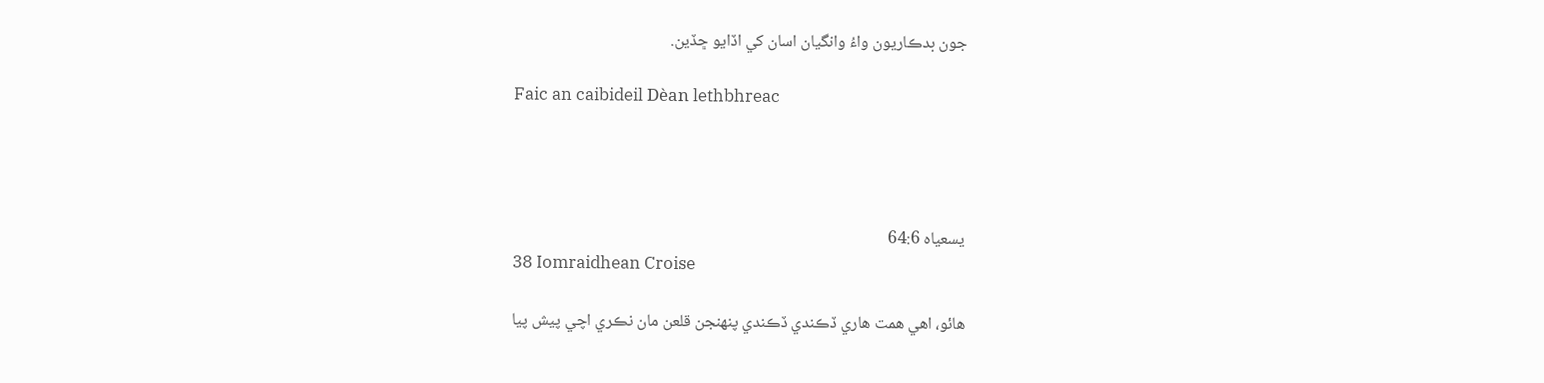جون بدڪاريون واءُ وانگيان اسان کي اڏايو ڇڏين.

Faic an caibideil Dèan lethbhreac




يسعياہ 64:6
38 Iomraidhean Croise

هائو، اهي همت هاري ڏڪندي ڏڪندي پنهنجن قلعن مان نڪري اچي پيش پيا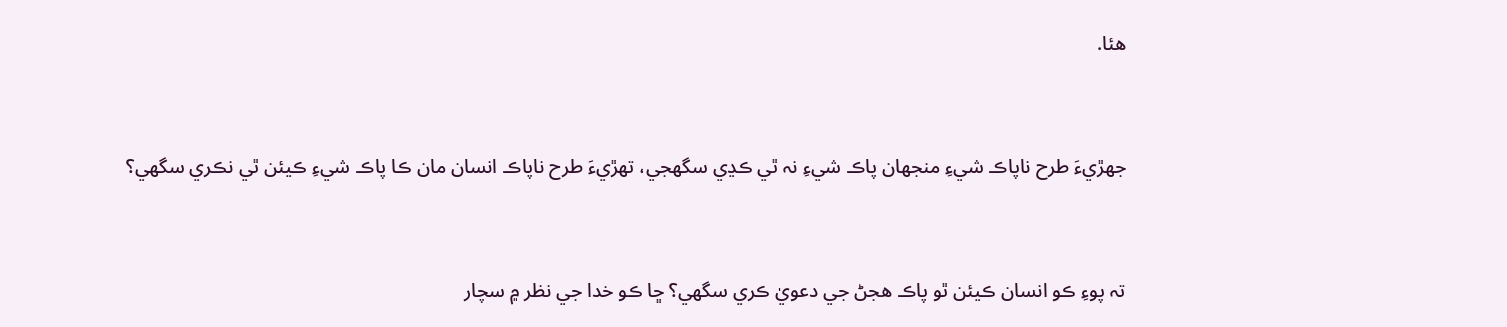هئا.


جهڙيءَ طرح ناپاڪ شيءِ منجھان پاڪ شيءِ نہ ٿي ڪڍي سگھجي، تهڙيءَ طرح ناپاڪ انسان مان ڪا پاڪ شيءِ ڪيئن ٿي نڪري سگھي؟


تہ پوءِ ڪو انسان ڪيئن ٿو پاڪ هجڻ جي دعويٰ ڪري سگھي؟ ڇا ڪو خدا جي نظر ۾ سچار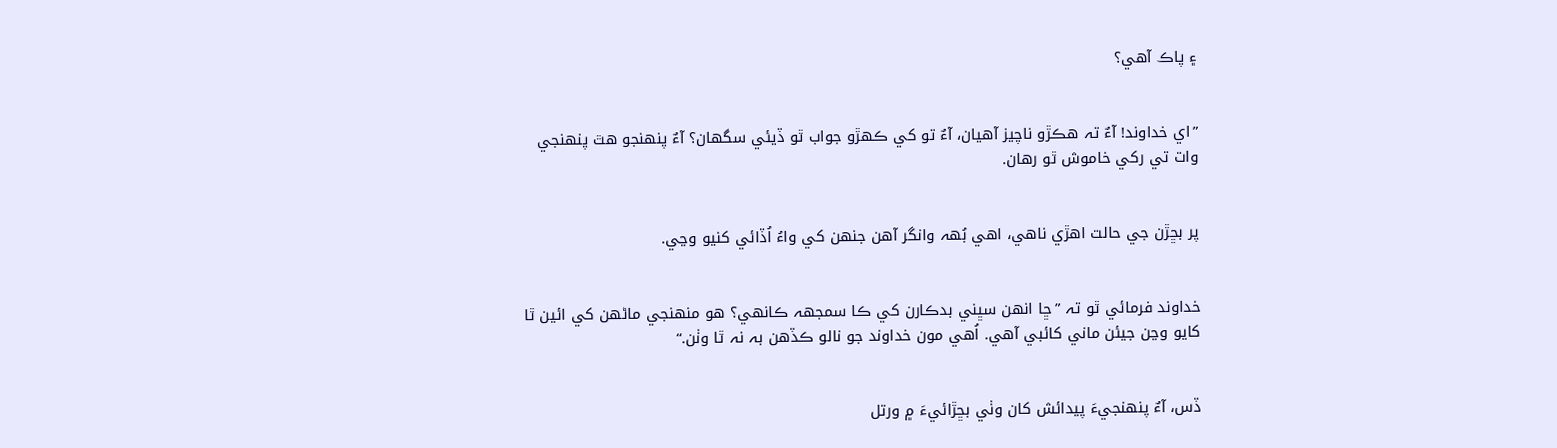۽ پاڪ آهي؟


”اي خداوند! آءٌ تہ هڪڙو ناچيز آهيان، آءٌ تو کي ڪهڙو جواب ٿو ڏيئي سگھان؟ آءٌ پنهنجو هٿ پنهنجي وات تي رکي خاموش ٿو رهان.


پر بڇڙن جي حالت اهڙي ناهي، اهي بُهہ وانگر آهن جنهن کي واءُ اُڏائي کنيو وڃي.


خداوند فرمائي ٿو تہ ”ڇا انهن سڀني بدڪارن کي ڪا سمجھہ ڪانهي؟ هو منهنجي ماڻهن کي ائين ٿا کايو وڃن جيئن ماني کائبي آهي. اُهي مون خداوند جو نالو ڪڏهن بہ نہ ٿا وٺن.“


ڏس، آءٌ پنهنجيءَ پيدائش کان وٺي بڇڙائيءَ ۾ ورتل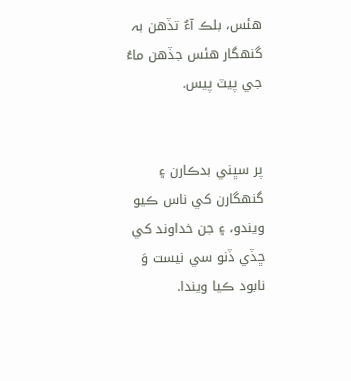هئس، بلڪ آءٌ تڏهن بہ گنهگار هئس جڏهن ماءُ جي پيٽ پيس.


پر سڀني بدڪارن ۽ گنهگارن کي ناس ڪيو ويندو، ۽ جن خداوند کي ڇڏي ڏنو سي نيست وَ نابود ڪيا ويندا.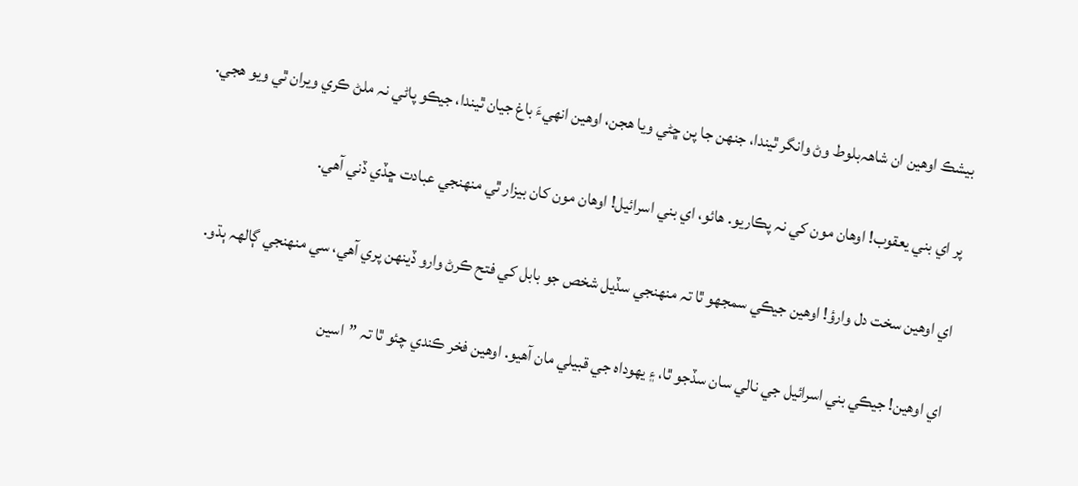بيشڪ اوهين ان شاهہ‌بلوط وڻ وانگر ٿيندا، جنهن جا پن ڇڻي ويا هجن، اوهين انهيءَ باغ جيان ٿيندا، جيڪو پاڻي نہ ملڻ ڪري ويران ٿي ويو هجي.


پر اي بني يعقوب! اوهان مون کي نہ پڪاريو. هائو، اي بني اسرائيل! اوهان مون کان بيزار ٿي منهنجي عبادت ڇڏي ڏني آهي.


اي اوهين سخت دل وارؤ! اوهين جيڪي سمجھو ٿا تہ منهنجي سڏيل شخص جو بابل کي فتح ڪرڻ وارو ڏينهن پري آهي، سي منهنجي ڳالهہ ٻڌو.


اي اوهين! جيڪي بني اسرائيل جي نالي سان سڏجو ٿا، ۽ يهوداہ جي قبيلي مان آهيو. اوهين فخر ڪندي چئو ٿا تہ ”اسين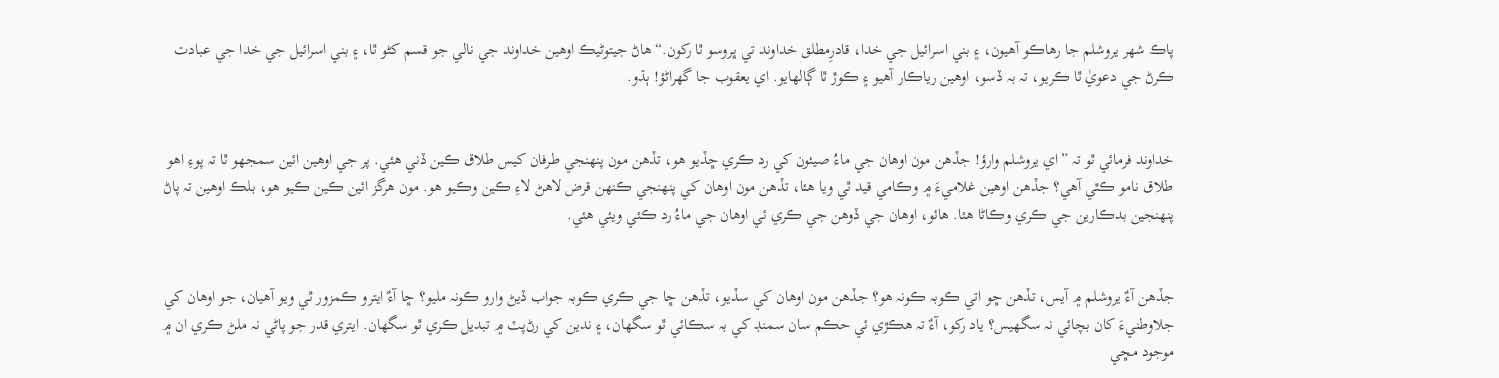پاڪ شهر يروشلم جا رهاڪو آهيون، ۽ بني اسرائيل جي خدا، قادرِمطلق خداوند تي ڀروسو ٿا رکون.“ هاڻ جيتوڻيڪ اوهين خداوند جي نالي جو قسم کڻو ٿا، ۽ بني اسرائيل جي خدا جي عبادت ڪرڻ جي دعويٰ ٿا ڪريو، تہ بہ ڏسو، اوهين رياڪار آهيو ۽ ڪوڙ ٿا ڳالهايو. اي يعقوب جا گھراڻؤ! ٻڌو.


خداوند فرمائي ٿو تہ ”اي يروشلم وارؤ! جڏهن مون اوهان جي ماءُ صيئون کي رد ڪري ڇڏيو هو، تڏهن مون پنهنجي طرفان کيس طلاق ڪين ڏني هئي. پر جي اوهين ائين سمجھو ٿا تہ پوءِ اهو طلاق نامو ڪٿي آهي؟ جڏهن اوهين غلاميءَ ۾ وڪامي قيد ٿي ويا هئا، تڏهن مون اوهان کي پنهنجي ڪنهن قرض لاهڻ لاءِ ڪين وڪيو هو. مون هرگز ائين ڪين ڪيو هو، بلڪ اوهين تہ پاڻ پنهنجين بدڪارين جي ڪري وڪاڻا هئا. هائو، اوهان جي ڏوهن جي ڪري ئي اوهان جي ماءُ رد ڪئي ويئي هئي.


جڏهن آءٌ يروشلم ۾ آيس، تڏهن ڇو اتي ڪوبہ ڪونہ هو؟ جڏهن مون اوهان کي سڏيو، تڏهن ڇا جي ڪري ڪوبہ جواب ڏيڻ وارو ڪونہ مليو؟ ڇا آءٌ ايترو ڪمزور ٿي ويو آهيان، جو اوهان کي جلاوطنيءَ کان بچائي نہ سگھيس؟ ياد رکو، آءٌ تہ هڪڙي ئي حڪم سان سمنڊ کي بہ سڪائي ٿو سگھان، ۽ ندين کي رڻ‌پٽ ۾ تبديل ڪري ٿو سگھان. ايتري قدر جو پاڻي نہ ملڻ ڪري ان ۾ موجود مڇي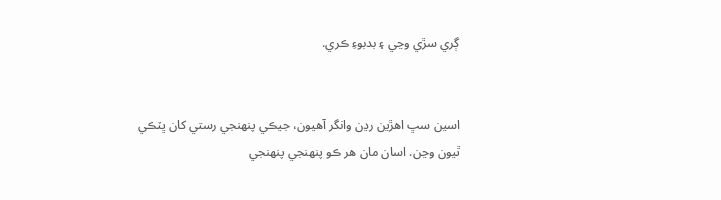ڳري سڙي وڃي ۽ بدبوءِ ڪري.


اسين سڀ اهڙين رڍن وانگر آهيون، جيڪي پنهنجي رستي کان ڀٽڪي ٿيون وڃن. اسان مان هر ڪو پنهنجي پنهنجي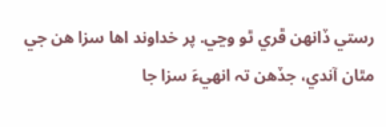رستي ڏانهن ڦري ٿو وڃي. پر خداوند اها سزا هن جي مٿان آندي، جڏهن تہ انهيءَ سزا جا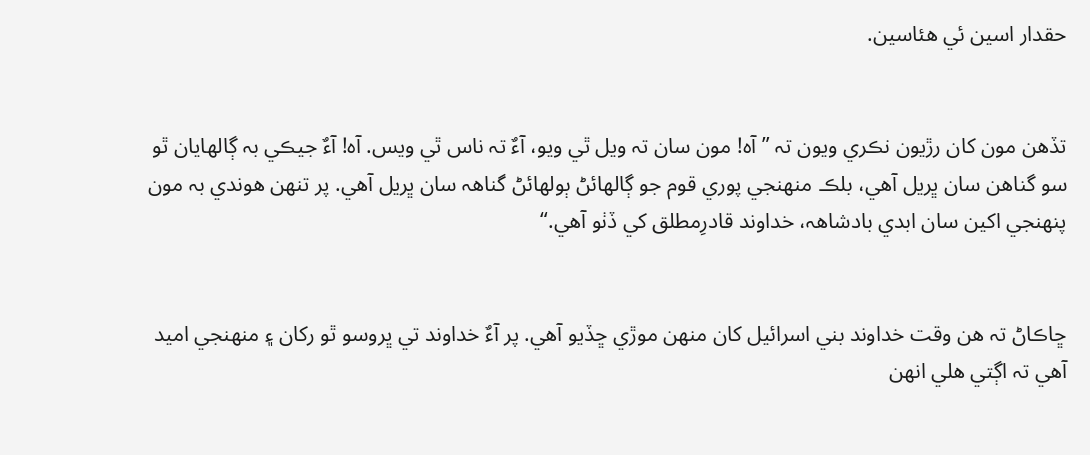حقدار اسين ئي هئاسين.


تڏهن مون کان رڙيون نڪري ويون تہ ”آہ! مون سان تہ ويل ٿي ويو، آءٌ تہ ناس ٿي ويس. آہ! آءٌ جيڪي بہ ڳالهايان ٿو سو گناهن سان ڀريل آهي، بلڪ منهنجي پوري قوم جو ڳالهائڻ ٻولهائڻ گناهہ سان ڀريل آهي. پر تنهن هوندي بہ مون پنهنجي اکين سان ابدي بادشاهہ، خداوند قادرِمطلق کي ڏٺو آهي.“


ڇاڪاڻ تہ هن وقت خداوند بني اسرائيل کان منهن موڙي ڇڏيو آهي. پر آءٌ خداوند تي ڀروسو ٿو رکان ۽ منهنجي اميد آهي تہ اڳتي هلي انهن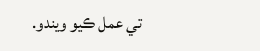تي عمل ڪيو ويندو.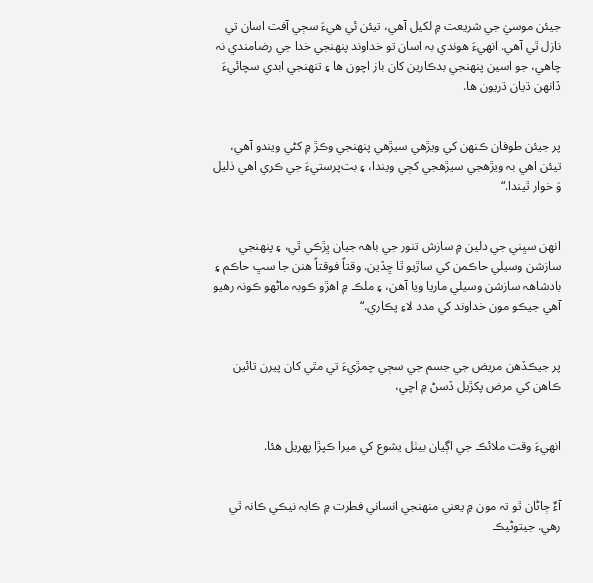جيئن موسيٰ جي شريعت ۾ لکيل آهي، تيئن ئي هيءَ سڄي آفت اسان تي نازل ٿي آهي. انهيءَ هوندي بہ اسان تو خداوند پنهنجي خدا جي رضامندي نہ چاهي، جو اسين پنهنجي بدڪارين کان باز اچون ها ۽ تنهنجي ابدي سچائيءَ ڏانهن ڌيان ڌريون ها.


پر جيئن طوفان ڪنهن کي ويڙهي سيڙهي پنهنجي وڪڙ ۾ کڻي ويندو آهي، تيئن اهي بہ ويڙهجي سيڙهجي کڄي ويندا، ۽ بت‌پرستيءَ جي ڪري اهي ذليل وَ خوار ٿيندا.“


انهن سڀني جي دلين ۾ سازش تنور جي باهہ جيان ڀڙڪي ٿي، ۽ پنهنجي سازشن وسيلي حاڪمن کي ساڙيو ٿا ڇڏين. وقتاً فوقتاً هنن جا سڀ حاڪم ۽ بادشاهہ سازشن وسيلي ماريا ويا آهن، ۽ ملڪ ۾ اهڙو ڪوبہ ماڻهو ڪونہ رهيو آهي جيڪو مون خداوند کي مدد لاءِ پڪاري.“


پر جيڪڏهن مريض جي جسم جي سڄي چمڙيءَ تي مٿي کان پيرن تائين ڪاهن کي مرض پکڙيل ڏسڻ ۾ اچي،


انهيءَ وقت ملائڪ جي اڳيان بيٺل يشوع کي ميرا ڪپڙا پهريل هئا.


آءٌ ڄاڻان ٿو تہ مون ۾ يعني منهنجي انساني فطرت ۾ ڪابہ نيڪي ڪانہ ٿي رهي. جيتوڻيڪ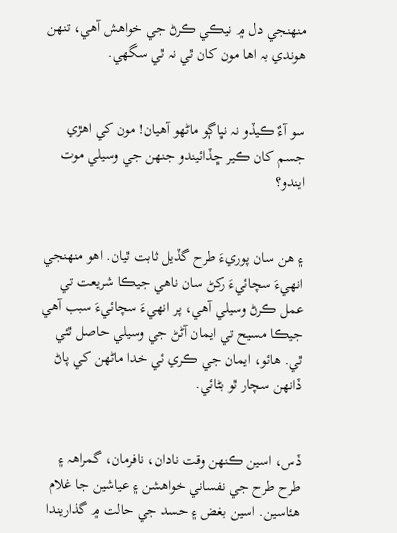منهنجي دل ۾ نيڪي ڪرڻ جي خواهش آهي، تنهن هوندي بہ اها مون کان ٿي نہ ٿي سگھي.


سو آءٌ ڪيڏو نہ نڀاڳو ماڻهو آهيان! مون کي اهڙي جسم کان ڪير ڇڏائيندو جنهن جي وسيلي موت ايندو؟


۽ هن سان پوريءَ طرح گڏيل ثابت ٿيان. اهو منهنجي انهيءَ سچائيءَ رکڻ سان ناهي جيڪا شريعت تي عمل ڪرڻ وسيلي آهي، پر انهيءَ سچائيءَ سبب آهي جيڪا مسيح تي ايمان آڻڻ جي وسيلي حاصل ٿئي ٿي. هائو، ايمان جي ڪري ئي خدا ماڻهن کي پاڻ ڏانهن سچار ٿو بڻائي.


ڏس، اسين ڪنهن وقت نادان، نافرمان، گمراهہ ۽ طرح طرح جي نفساني خواهشن ۽ عياشين جا غلام هئاسين. اسين بغض ۽ حسد جي حالت ۾ گذاريندا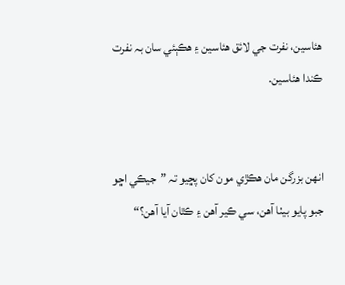هئاسين، نفرت جي لائق هئاسين ۽ هڪٻئي سان بہ نفرت ڪندا هئاسين.


انهن بزرگن مان هڪڙي مون کان پڇيو تہ ”جيڪي اڇو جبو پايو بيٺا آهن، سي ڪير آهن ۽ ڪٿان آيا آهن؟“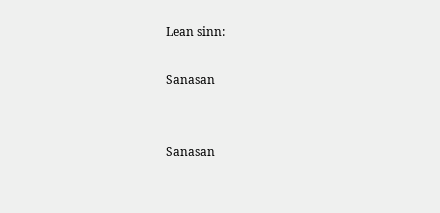Lean sinn:

Sanasan


Sanasan